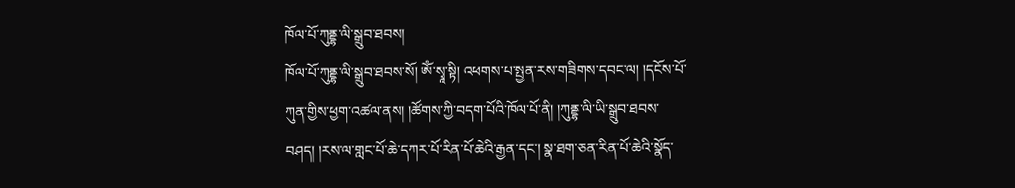ཁོལ་པོ་ཀུནྡྷ་ལི་སྒྲུབ་ཐབས།
ཁོལ་པོ་ཀུནྡྷ་ལི་སྒྲུབ་ཐབས་སོ། ཨོཾ་སྭཱ་སྟི། འཕགས་པ་སྤྱན་རས་གཟིགས་དབང་ལ། །དངོས་པོ་ཀུན་གྱིས་ཕྱག་འཚལ་ནས། །ཚོགས་ཀྱི་བདག་པོའི་ཁོལ་པོ་ནི། །ཀུནྡྷ་ལི་ཡི་སྒྲུབ་ཐབས་བཤད། །རས་ལ་གླང་པོ་ཆེ་དཀར་པོ་རིན་པོ་ཆེའི་རྒྱན་དང་། སྣ་ཐག་ཅན་རིན་པོ་ཆེའི་སྣོད་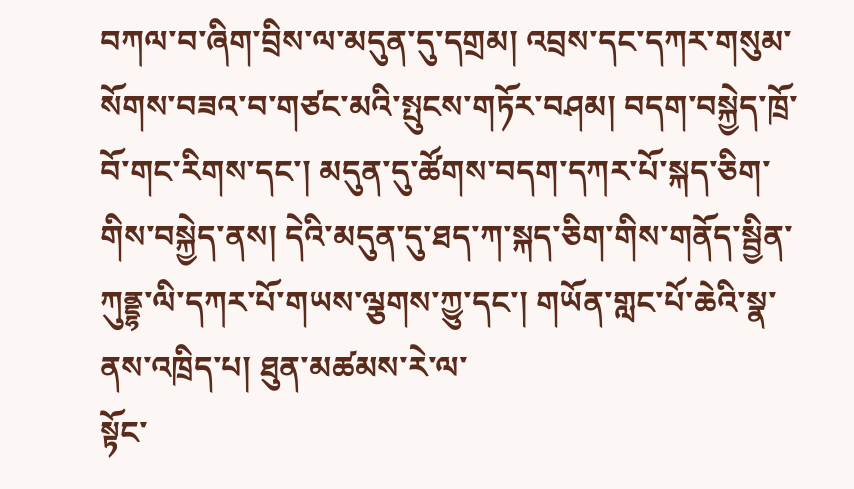བཀལ་བ་ཞིག་བྲིས་ལ་མདུན་དུ་དགྲམ། འབྲས་དང་དཀར་གསུམ་སོགས་བཟའ་བ་གཙང་མའི་སྤུངས་གཏོར་བཤམ། བདག་བསྐྱེད་ཁྲོ་བོ་གང་རིགས་དང་། མདུན་དུ་ཚོགས་བདག་དཀར་པོ་སྐད་ཅིག་གིས་བསྐྱེད་ནས། དེའི་མདུན་དུ་ཐད་ཀ་སྐད་ཅིག་གིས་གནོད་སྦྱིན་ཀུནྡྷ་ལི་དཀར་པོ་གཡས་ལྕགས་ཀྱུ་དང་། གཡོན་གླང་པོ་ཆེའི་སྣ་ནས་འཁྲིད་པ། ཐུན་མཚམས་རེ་ལ་
སྟོང་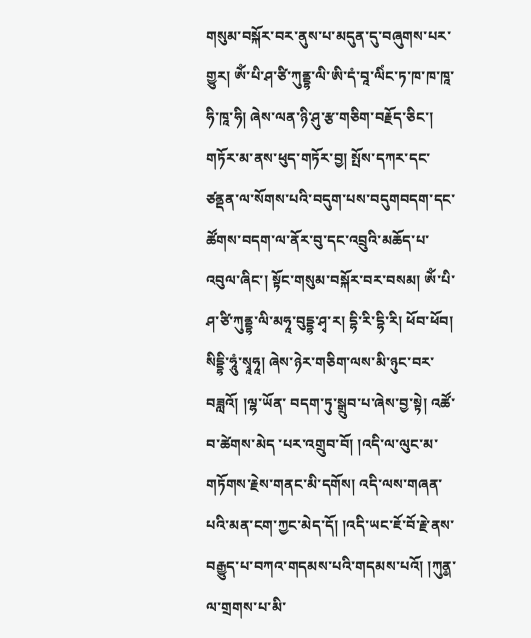གསུམ་བསྐོར་བར་ནུས་པ་མདུན་དུ་བཞུགས་པར་གྱུར། ཨོཾ་པི་ཤ་ཙི་ཀུནྡྷ་ལི་ཨི་དཾ་བཱ་ལིཾང་ཏ་ཁ་ཁ་ཁཱ་ཧི་ཁཱ་ཧི། ཞེས་ལན་ཉི་ཤུ་རྩ་གཅིག་བརྗོད་ཅིང་། གཏོར་མ་ནས་ཕུད་གཏོར་བྱ། སྤོས་དཀར་དང་ཙནྡན་ལ་སོགས་པའི་བདུག་པས་བདུགབདག་དང་ཚོགས་བདག་ལ་ནོར་བུ་དང་འབྲུའི་མཆོད་པ་འབུལ་ཞིང་། སྟོང་གསུམ་བསྐོར་བར་བསམ། ཨོཾ་པི་ཤ་ཙི་ཀུནྡྷ་ལི་མཧཱ་བུདྡྷ་ཤྭ་ར། དྷི་རི་དྷི་རི། ཕོབ་ཕོབ། སིདྡྷི་ཧཱུཾ་སྭཱཧཱ། ཞེས་ཉེར་གཅིག་ལས་མི་ཉུང་བར་བཟླའོ། །ལྷ་ཡོན་ བདག་ཏུ་སྒྲུབ་པ་ཞེས་བྱ་སྟེ། འཚོ་བ་ཚེགས་མེད ་པར་འགྲུབ་བོ། །འདི་ལ་ལུང་མ་གཏོགས་རྗེས་གནང་མི་དགོས། འདི་ལས་གཞན་པའི་མན་ངག་ཀྱང་མེད་དོ། །འདི་ཡང་ཇོ་བོ་རྗེ་ནས་བརྒྱུད་པ་བཀའ་གདམས་པའི་གདམས་པའོ། །ཀུན༵་ལ་གྲགས་པ་མི་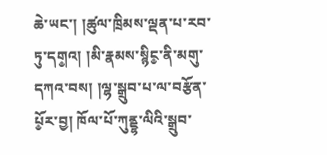ཆེ་ཡང་། །ཚུལ་ཁྲིམས་ལྡན་པ་རབ་ཏུ་དག༵འ། །མི་རྣམས་སྙིང༵་ནི་མགུ་དཀའ་བས། །ལྷ་སྒྲུབ་པ་ལ་བརྩོན་པོ༵ར་བྱ། ཁོལ་པོ་ཀུནྡྷ་ལིའི་སྒྲུབ་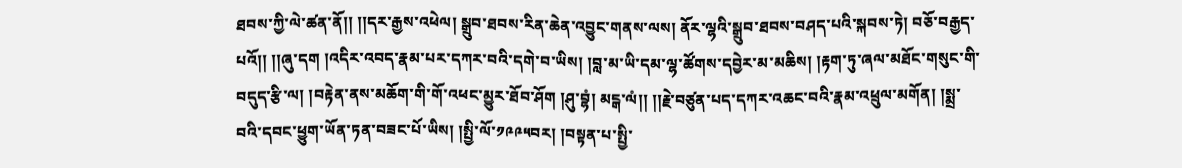ཐབས་ཀྱི་ལེ་ཚན་ནོ།། །།དར་རྒྱས་འཕེལ། སྒྲུབ་ཐབས་རིན་ཆེན་འབྱུང་གནས་ལས། ནོར་ལྷའི་སྒྲུབ་ཐབས་བཤད་པའི་སྐབས་ཏེ། བཅོ་བརྒྱད་པའོ།། །།ཞུ་དག །འདིར་འབད་རྣམ་པར་དཀར་བའི་དགེ་བ་ཡིས། །བླ་མ་ཡི་དམ་ལྷ་ཚོགས་དབྱེར་མ་མཆིས། །རྟག་ཏུ་ཞལ་མཐོང་གསུང་གི་བདུད་རྩི་ལ། །བརྟེན་ནས་མཆོག་གི་གོ་འཕང་མྱུར་ཐོབ་ཤོག །ཤུ་བྷཾ། མངྒ་ལཾ།། །།རྗེ་བཙུན་པད་དཀར་འཆང་བའི་རྣམ་འཕྲུལ་མགོན། །སྨྲ་བའི་དབང་ཕྱུག་ཡོན་ཏན་བཟང་པོ་ཡིས། །སྤྱི་ལོ་༡༩༩༥བར། །བསྟན་པ་སྤྱི་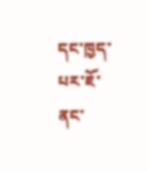དང་ཁྱད་པར་ཇོ་ནང་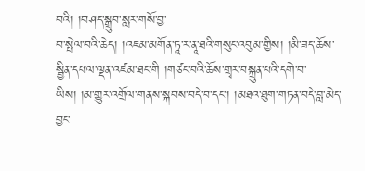བའི། །བཤད་སྒྲུབ་སླར་གསོ་བྱ་
བ་སྤེལ་བའི་ཆེད། །འཇམ་མགོན་ཏཱ་ར་ནཱ་ཐའི་གསུང་འབུམ་གྱིས། །མི་ཟད་ཆོས་སྦྱིན་དཔལ་ལྡན་འཛམ་ཐང་གི །གཙང་བའི་ཆོས་གྲྭར་བསྐྲུན་པའི་དགེ་བ་ཡིས། །མ་གྱུར་འགྲོལ་གནས་སྐབས་བདེ་བ་དང་། །མཐའ་ཐུག་གཏན་བདེ་བླ་མེད་བྱང་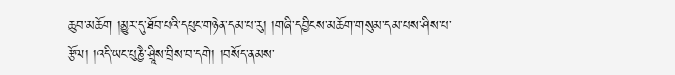ཆུབ་མཆོག །མྱུར་དུ་ཐོབ་པའི་དཔུང་གཉེན་དམ་པ་རུ། །གཞི་དབྱིངས་མཆོག་གསུམ་དམ་པས་ཤིས་པ་རྩོལ། །འདི་ཡང་པུཎྱཻ་ཤྲཱིས་བྲིས་བ་དགེ། །བསོད་ནམས་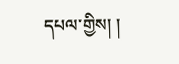དཔལ་གྱིས། །